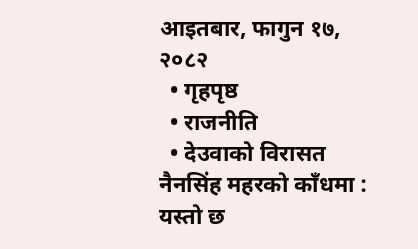आइतबार, फागुन १७, २०८२
  • गृहपृष्ठ
  • राजनीति
  • देउवाको विरासत नैनसिंह महरको काँधमा : यस्तो छ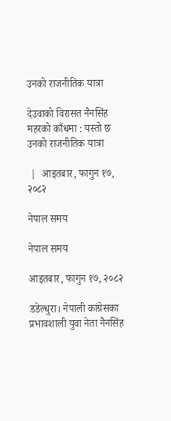उनको राजनीतिक यात्रा

देउवाको विरासत नैनसिंह महरको काँधमा : यस्तो छ उनको राजनीतिक यात्रा

 |  आइतबार, फागुन १७, २०८२

नेपाल समय

नेपाल समय

आइतबार, फागुन १७, २०८२

डडेल्धुरा। नेपाली कांग्रेसका प्रभावशाली युवा नेता नैनसिंह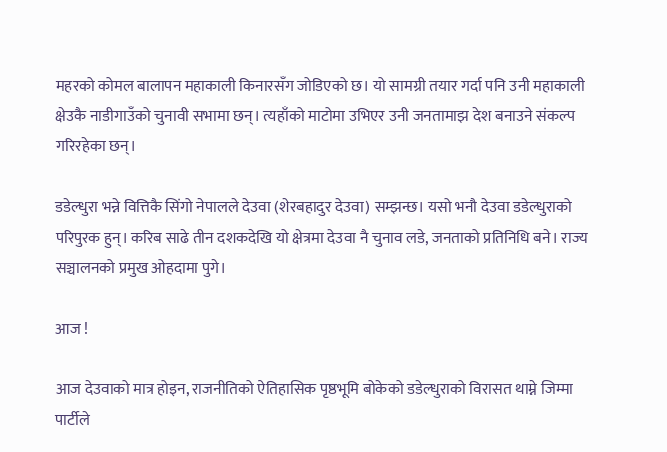महरको कोमल बालापन महाकाली किनारसँग जोडिएको छ। यो सामग्री तयार गर्दा पनि उनी महाकाली क्षेउकै नाडीगाउँको चुनावी सभामा छन्। त्यहाँको माटोमा उभिएर उनी जनतामाझ देश बनाउने संकल्प गरिरहेका छन्।

डडेल्धुरा भन्ने वित्तिकै सिंगो नेपालले देउवा (शेरबहादुर देउवा) सम्झन्छ। यसो भनौ देउवा डडेल्धुराको परिपुरक हुन्। करिब साढे तीन दशकदेखि यो क्षेत्रमा देउवा नै चुनाव लडे, जनताको प्रतिनिधि बने। राज्य सञ्चालनको प्रमुख ओहदामा पुगे।

आज !

आज देउवाको मात्र होइन, राजनीतिको ऐतिहासिक पृष्ठभूमि बोकेको डडेल्धुराको विरासत थाम्ने जिम्मा पार्टीले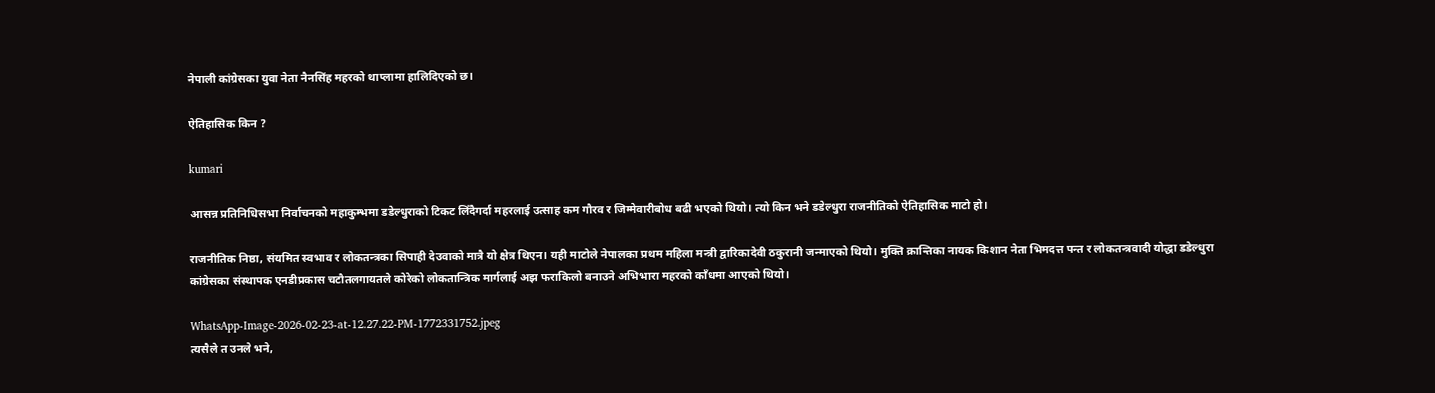नेपाली कांग्रेसका युवा नेता नैनसिंह महरको थाप्लामा हालिदिएको छ।

ऐतिहासिक किन ?

kumari

आसन्न प्रतिनिधिसभा निर्वाचनको महाकुम्भमा डडेल्धुराको टिकट लिँदैगर्दा महरलाई उत्साह कम गौरव र जिम्मेवारीबोध बढी भएको थियो। त्यो किन भने डडेल्धुरा राजनीतिको ऐतिहासिक माटो हो।

राजनीतिक निष्ठा, संयमित स्वभाव र लोकतन्त्रका सिपाही देउवाको मात्रै यो क्षेत्र थिएन। यही माटोले नेपालका प्रथम महिला मन्त्री द्वारिकादेवी ठकुरानी जन्माएको थियो। मुक्ति क्रान्तिका नायक किशान नेता भिमदत्त पन्त र लोकतन्त्रवादी योद्धा डडेल्धुरा कांग्रेसका संस्थापक एनडीप्रकास चटौतलगायतले कोरेको लोकतान्त्रिक मार्गलाई अझ फराकिलो बनाउने अभिभारा महरको काँधमा आएको थियो।

WhatsApp-Image-2026-02-23-at-12.27.22-PM-1772331752.jpeg
त्यसैले त उनले भने,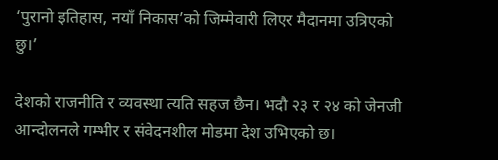‘पुरानो इतिहास, नयाँ निकास’को जिम्मेवारी लिएर मैदानमा उत्रिएको छु।’

देशको राजनीति र व्यवस्था त्यति सहज छैन। भदौ २३ र २४ को जेनजी आन्दोलनले गम्भीर र संवेदनशील मोडमा देश उभिएको छ।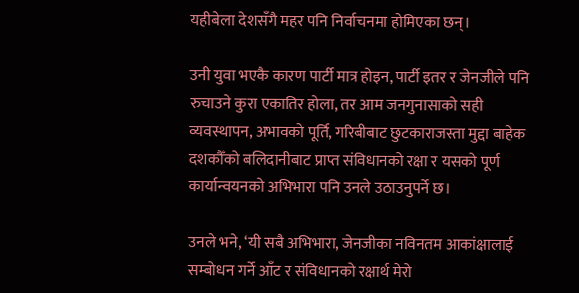यहीबेला देशसँगै महर पनि निर्वाचनमा होमिएका छन्।

उनी युवा भएकै कारण पार्टी मात्र होइन, पार्टी इतर र जेनजीले पनि रुचाउने कुरा एकातिर होला, तर आम जनगुनासाको सही व्यवस्थापन, अभावको पूर्ति, गरिबीबाट छुटकाराजस्ता मुद्दा बाहेक दशकौँको बलिदानीबाट प्राप्त संविधानको रक्षा र यसको पूर्ण कार्यान्वयनको अभिभारा पनि उनले उठाउनुपर्ने छ।

उनले भने, ‘यी सबै अभिभारा, जेनजीका नविनतम आकांक्षालाई सम्बोधन गर्ने आँट र संविधानको रक्षार्थ मेरो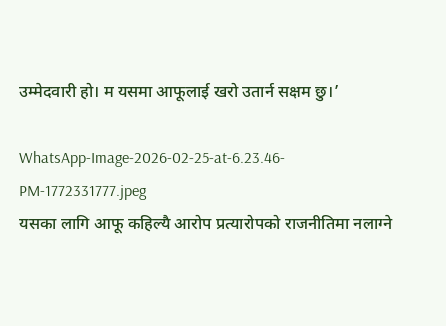उम्मेदवारी हो। म यसमा आफूलाई खरो उतार्न सक्षम छु।’

WhatsApp-Image-2026-02-25-at-6.23.46-PM-1772331777.jpeg
यसका लागि आफू कहिल्यै आरोप प्रत्यारोपको राजनीतिमा नलाग्ने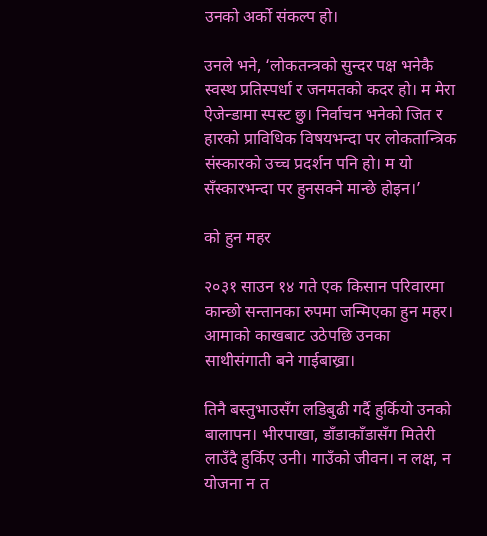उनको अर्को संकल्प हो।

उनले भने, ‘लोकतन्त्रको सुन्दर पक्ष भनेकै स्वस्थ प्रतिस्पर्धा र जनमतको कदर हो। म मेरा ऐजेन्डामा स्पस्ट छु। निर्वाचन भनेको जित र हारको प्राविधिक विषयभन्दा पर लोकतान्त्रिक संस्कारको उच्च प्रदर्शन पनि हो। म यो सँस्कारभन्दा पर हुनसक्ने मान्छे होइन।’

को हुन महर

२०३१ साउन १४ गते एक किसान परिवारमा कान्छो सन्तानका रुपमा जन्मिएका हुन महर। आमाको काखबाट उठेपछि उनका साथीसंगाती बने गाईबाख्रा।

तिनै बस्तुभाउसँग लडिबुढी गर्दै हुर्कियो उनको बालापन। भीरपाखा, डाँडाकाँडासँग मितेरी लाउँदै हुर्किए उनी। गाउँको जीवन। न लक्ष, न योजना न त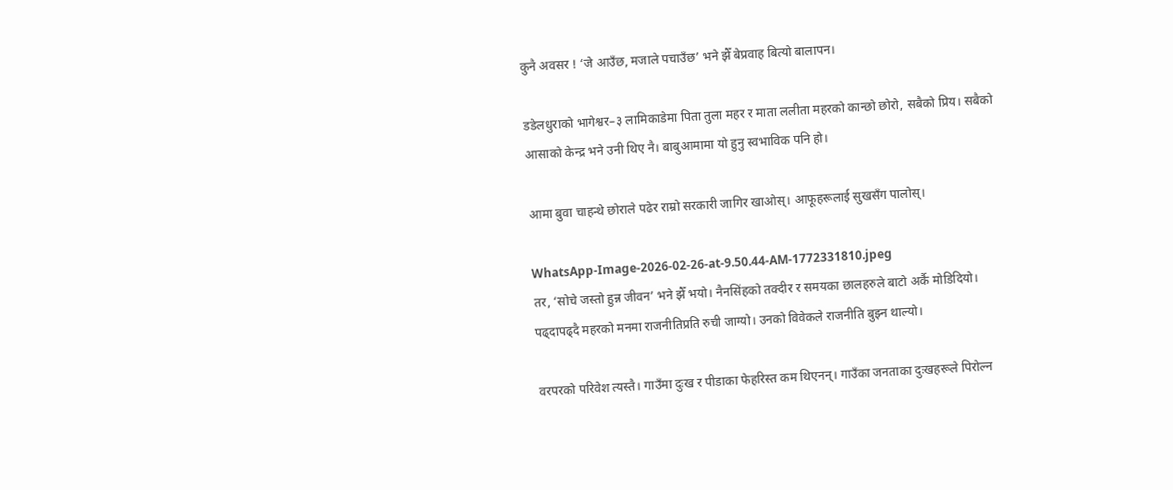कुनै अवसर ! ‘जे आउँछ, मजाले पचाउँछ’ भने झैँ बेप्रवाह बित्यो बालापन।

डडेलधुराको भागेश्वर–३ लामिकाडेमा पिता तुला महर र माता ललीता महरको कान्छो छोरो, सबैको प्रिय। सबैको आसाको केन्द्र भने उनी थिए नै। बाबुआमामा यो हुनु स्वभाविक पनि हो।

आमा बुवा चाहन्थे छोराले पढेर राम्रो सरकारी जागिर खाओस्। आफूहरूलाई सुखसँग पालोस्।

WhatsApp-Image-2026-02-26-at-9.50.44-AM-1772331810.jpeg
तर, ‘सोचे जस्तो हुन्न जीवन’ भने झैँ भयो। नैनसिंहको तक्दीर र समयका छालहरुले बाटो अर्कै मोडिदियो। पढ्दापढ्दै महरको मनमा राजनीतिप्रति रुची जाग्यो। उनको विवेकले राजनीति बुझ्न थाल्यो।

वरपरको परिवेश त्यस्तै। गाउँमा दुःख र पीडाका फेहरिस्त कम थिएनन्। गाउँका जनताका दुःखहरूले पिरोल्न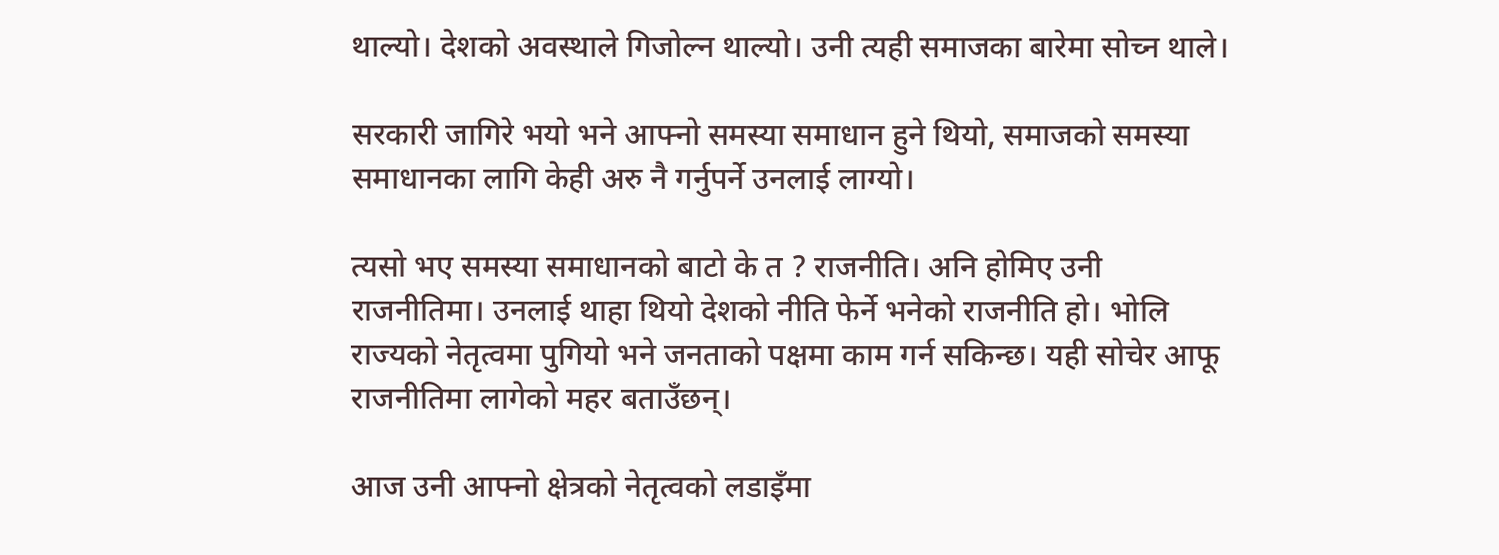थाल्यो। देशको अवस्थाले गिजोल्न थाल्यो। उनी त्यही समाजका बारेमा सोच्न थाले।

सरकारी जागिरे भयो भने आफ्नो समस्या समाधान हुने थियो, समाजको समस्या समाधानका लागि केही अरु नै गर्नुपर्ने उनलाई लाग्यो।

त्यसो भए समस्या समाधानको बाटो के त ? राजनीति। अनि होमिए उनी राजनीतिमा। उनलाई थाहा थियो देशको नीति फेर्ने भनेको राजनीति हो। भोलि राज्यको नेतृत्वमा पुगियो भने जनताको पक्षमा काम गर्न सकिन्छ। यही सोचेर आफू राजनीतिमा लागेको महर बताउँछन्।

आज उनी आफ्नो क्षेत्रको नेतृत्वको लडाइँमा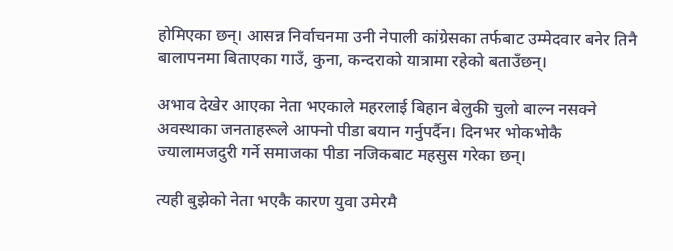होमिएका छन्। आसन्न निर्वाचनमा उनी नेपाली कांग्रेसका तर्फबाट उम्मेदवार बनेर तिनै बालापनमा बिताएका गाउँ, कुना, कन्दराको यात्रामा रहेको बताउँछन्।

अभाव देखेर आएका नेता भएकाले महरलाई बिहान बेलुकी चुलो बाल्न नसक्ने अवस्थाका जनताहरूले आफ्नो पीडा बयान गर्नुपर्दैन। दिनभर भोकभोकै ज्यालामजदुरी गर्ने समाजका पीडा नजिकबाट महसुस गरेका छन्।

त्यही बुझेको नेता भएकै कारण युवा उमेरमै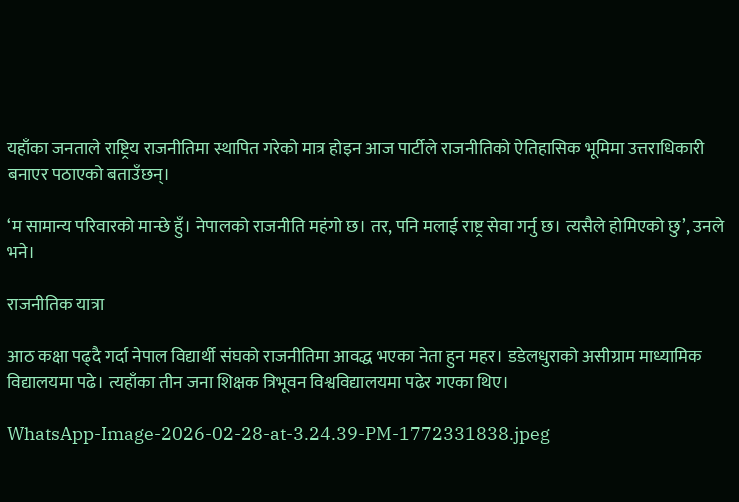यहाँका जनताले राष्ट्रिय राजनीतिमा स्थापित गरेको मात्र होइन आज पार्टीले राजनीतिको ऐतिहासिक भूमिमा उत्तराधिकारी बनाएर पठाएको बताउँछन्।

‘म सामान्य परिवारको मान्छे हुँ। नेपालको राजनीति महंगो छ। तर, पनि मलाई राष्ट्र सेवा गर्नु छ। त्यसैले होमिएको छु’, उनले भने।

राजनीतिक यात्रा

आठ कक्षा पढ्दै गर्दा नेपाल विद्यार्थी संघको राजनीतिमा आवद्ध भएका नेता हुन महर। डडेलधुराको असीग्राम माध्यामिक विद्यालयमा पढे। त्यहाँका तीन जना शिक्षक त्रिभूवन विश्वविद्यालयमा पढेर गएका थिए।

WhatsApp-Image-2026-02-28-at-3.24.39-PM-1772331838.jpeg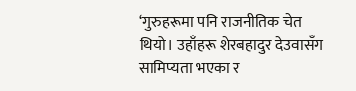‘गुरुहरूमा पनि राजनीतिक चेत थियो। उहाँहरू शेरबहादुर देउवासँग सामिप्यता भएका र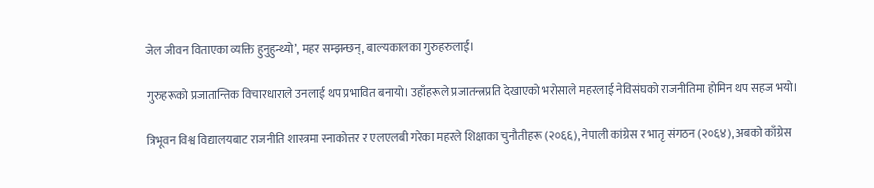जेल जीवन विताएका व्यक्ति हुनुहुन्थ्यो’, महर सम्झन्छन्, बाल्यकालका गुरुहरुलाई।

गुरुहरूको प्रजातान्तिक विचारधाराले उनलाई थप प्रभावित बनायो। उहाँहरूले प्रजातन्त्रप्रति देखाएको भरोसाले महरलाई नेविसंघको राजनीतिमा होमिन थप सहज भयो।

त्रिभूवन विश्व विद्यालयबाट राजनीति शास्त्रमा स्नाकोत्तर र एलएलबी गरेका महरले शिक्षाका चुनौतीहरू (२०६६), नेपाली कांग्रेस र भातृ संगठन (२०६४), अबको काँग्रेस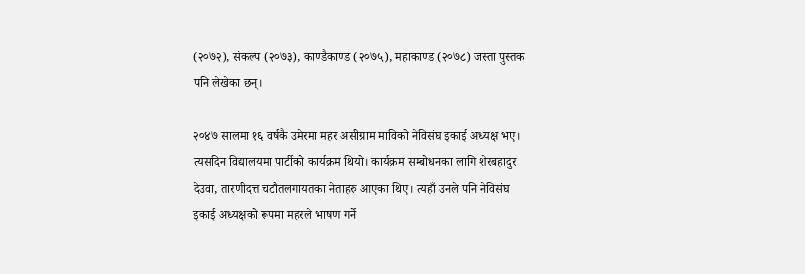(२०७२), संकल्प (२०७३), काण्डैकाण्ड (२०७५), महाकाण्ड (२०७८) जस्ता पुस्तक पनि लेखेका छन्।

२०४७ सालमा १६ वर्षकै उमेरमा महर असीग्राम माविको नेविसंघ इकाई अध्यक्ष भए। त्यसदिन विद्यालयमा पार्टीको कार्यक्रम थियो। कार्यक्रम सम्बोधनका लागि शेरबहादुर देउवा, तारणीदत्त चटौतलगायतका नेताहरु आएका थिए। त्यहाँ उनले पनि नेविसंघ इकाई अध्यक्षको रूपमा महरले भाषण गर्ने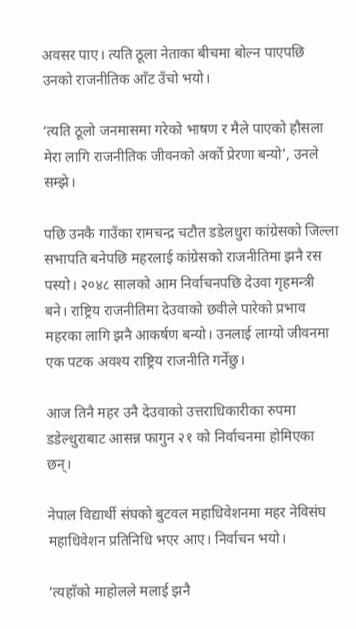अवसर पाए। त्यति ठूला नेताका बीचमा बोल्न पाएपछि उनको राजनीतिक आँट उँचो भयो।

‘त्यति ठूलो जनमासमा गरेको भाषण र मैले पाएको हौसला मेरा लागि राजनीतिक जीवनको अर्को प्रेरणा बन्यो’, उनले सम्झे।

पछि उनकै गाउँका रामचन्द्र चटौत डडेलधुरा कांग्रेसको जिल्ला सभापति बनेपछि महरलाई कांग्रेसको राजनीतिमा झनै रस पस्यो। २०४८ सालको आम निर्वाचनपछि देउवा गृहमन्त्री बने। राष्ट्रिय राजनीतिमा देउवाको छवीले पारेको प्रभाव महरका लागि झनै आकर्षण बन्यो। उनलाई लाग्यो जीवनमा एक पटक अवश्य राष्ट्रिय राजनीति गर्नेछु।

आज तिनै महर उनै देउवाको उत्तराधिकारीका रुपमा डडेल्धुराबाट आसन्न फागुन २१ को निर्वाचनमा होमिएका छन्।

नेपाल विद्यार्थी संघको बुटवल महाधिवेशनमा महर नेविसंघ महाधिवेशन प्रतिनिधि भएर आए। निर्वाचन भयो।

‘त्यहाँको माहोलले मलाई झनै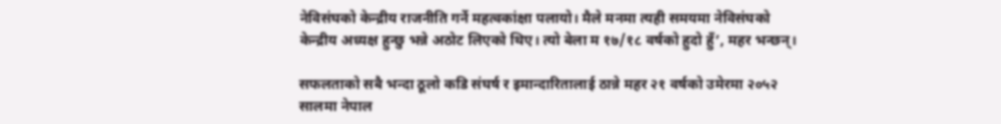नेविसंघको केन्द्रीय राजनीति गर्ने महत्वकांक्षा पलायो। मैले मनमा त्यही समयमा नेविसंघको केन्द्रीय अध्यक्ष हुन्छु भन्ने अठोट लिएको थिए। त्यो बेला म १७/१८ वर्षको हुदो हुँ’, महर भन्छन्।

सफलताको सबै भन्दा ठूलो कडि संघर्ष र इमान्दारितालाई ठान्ने महर २१ वर्षको उमेरमा २०५२ सालमा नेपाल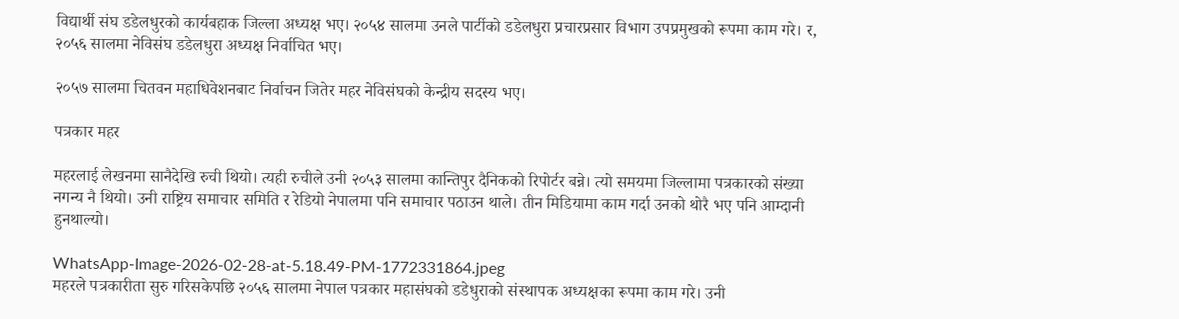विद्यार्थी संघ डडेलधुरको कार्यबहाक जिल्ला अध्यक्ष भए। २०५४ सालमा उनले पार्टीको डडेलधुरा प्रचारप्रसार विभाग उपप्रमुखको रूपमा काम गरे। र, २०५६ सालमा नेविसंघ डडेलधुरा अध्यक्ष निर्वाचित भए।

२०५७ सालमा चितवन महाधिवेशनबाट निर्वाचन जितेर महर नेविसंघको केन्द्रीय सदस्य भए।

पत्रकार महर

महरलाई लेखनमा सानैदेखि रुची थियो। त्यही रुचीले उनी २०५३ सालमा कान्तिपुर दैनिकको रिपोर्टर बन्ने। त्यो समयमा जिल्लामा पत्रकारको संख्या नगन्य नै थियो। उनी राष्ट्रिय समाचार समिति र रेडियो नेपालमा पनि समाचार पठाउन थाले। तीन मिडियामा काम गर्दा उनको थोरै भए पनि आम्दानी हुनथाल्यो।

WhatsApp-Image-2026-02-28-at-5.18.49-PM-1772331864.jpeg
महरले पत्रकारीता सुरु गरिसकेपछि २०५६ सालमा नेपाल पत्रकार महासंघको डडेधुराको संस्थापक अध्यक्षका रूपमा काम गरे। उनी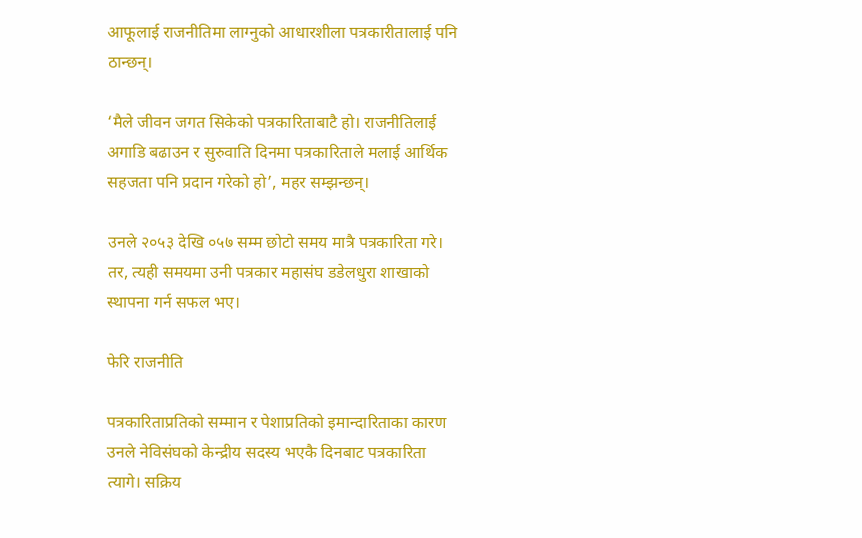आफूलाई राजनीतिमा लाग्नुको आधारशीला पत्रकारीतालाई पनि ठान्छन्।

‘मैले जीवन जगत सिकेको पत्रकारिताबाटै हो। राजनीतिलाई अगाडि बढाउन र सुरुवाति दिनमा पत्रकारिताले मलाई आर्थिक सहजता पनि प्रदान गरेको हो’, महर सम्झन्छन्।

उनले २०५३ देखि ०५७ सम्म छोटो समय मात्रै पत्रकारिता गरे। तर, त्यही समयमा उनी पत्रकार महासंघ डडेलधुरा शाखाको स्थापना गर्न सफल भए।

फेरि राजनीति

पत्रकारिताप्रतिको सम्मान र पेशाप्रतिको इमान्दारिताका कारण उनले नेविसंघको केन्द्रीय सदस्य भएकै दिनबाट पत्रकारिता त्यागे। सक्रिय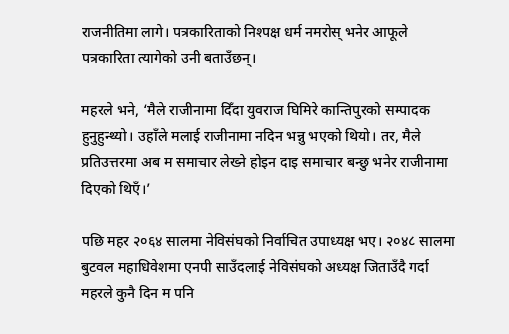राजनीतिमा लागे। पत्रकारिताको निश्पक्ष धर्म नमरोस् भनेर आफूले पत्रकारिता त्यागेको उनी बताउँछन्।

महरले भने, ‘मैले राजीनामा दिँदा युवराज घिमिरे कान्तिपुरको सम्पादक हुनुहुन्थ्यो। उहाँले मलाई राजीनामा नदिन भन्नु भएको थियो। तर, मैले प्रतिउत्तरमा अब म समाचार लेख्ने होइन दाइ समाचार बन्छु भनेर राजीनामा दिएको थिएँ।’

पछि महर २०६४ सालमा नेविसंघको निर्वाचित उपाध्यक्ष भए। २०४८ सालमा बुटवल महाधिवेशमा एनपी साउँदलाई नेविसंघको अध्यक्ष जिताउँदै गर्दा महरले कुनै दिन म पनि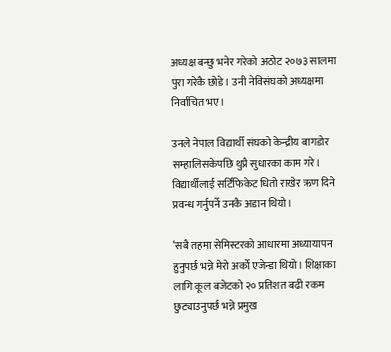अध्यक्ष बन्छु भनेर गरेको अठोट २०७३ सालमा पुरा गरेकै छोडे। उनी नेविसंघको अध्यक्षमा निर्वाचित भए।

उनले नेपाल विद्यार्थी संघको केन्द्रीय बागडोर सम्हालिसकेपछि थुप्रै सुधारका काम गरे। विद्यार्थीलाई सर्टिफिकेट धितो राखेर ऋण दिने प्रवन्ध गर्नुपर्ने उनकै अडान थियो।

‘सबै तहमा सेमिस्टरको आधारमा अध्यायापन हुनुपर्छ भन्ने मेरो अर्को एजेन्डा थियो। शिक्षाका लागि कूल बजेटको २० प्रतिशत बढी रकम छुट्याउनुपर्छ भन्ने प्रमुख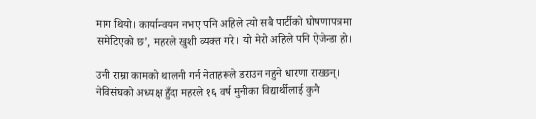माग थियो। कार्यान्वयन नभए पनि अहिले त्यो सबै पार्टीको घोषणापत्रमा समेटिएको छ’, महरले खुशी व्यक्त गरे। यो मेरो अहिले पनि ऐजेन्डा हो।

उनी राम्रा कामको थालनी गर्न नेताहरूले डराउन नहुने धारणा राख्छन्। नेविसंघको अध्यक्ष हुँदा महरले १६ वर्ष मुनीका विद्यार्थीलाई कुनै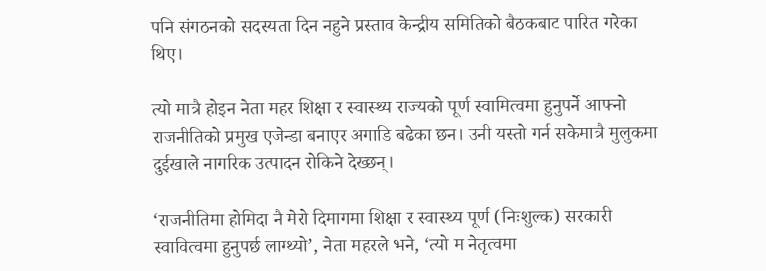पनि संगठनको सदस्यता दिन नहुने प्रस्ताव केन्द्रीय समितिको बैठकबाट पारित गरेका थिए।

त्यो मात्रै होइन नेता महर शिक्षा र स्वास्थ्य राज्यको पूर्ण स्वामित्वमा हुनुपर्ने आफ्नो राजनीतिको प्रमुख एजेन्डा बनाएर अगाडि बढेका छन। उनी यस्तो गर्न सकेमात्रै मुलुकमा दुईखाले नागरिक उत्पादन रोकिने देख्छन्।

‘राजनीतिमा होमिदा नै मेरो दिमागमा शिक्षा र स्वास्थ्य पूर्ण (निःशुल्क) सरकारी स्वावित्वमा हुनुपर्छ लाग्थ्यो’, नेता महरले भने, ‘त्यो म नेतृत्वमा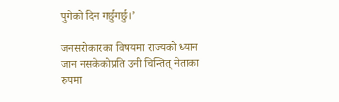पुगेको दिन गर्छुगर्छु।’

जनसरोकारका विषयमा राज्यको ध्यान जान नसकेकोप्रति उनी चिन्तित् नेताका रुपमा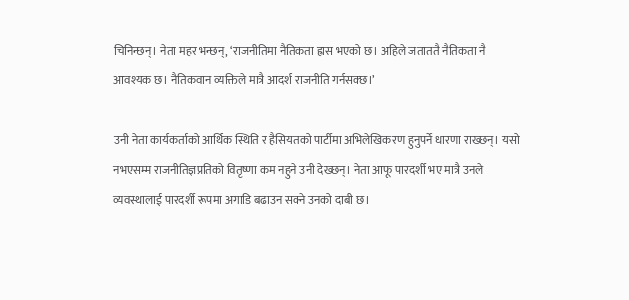चिनिन्छन्। नेता महर भन्छन्, ‘राजनीतिमा नैतिकता ह्रास भएको छ। अहिले जताततै नैतिकता नै आवश्यक छ। नैतिकवान व्यक्तिले मात्रै आदर्श राजनीति गर्नसक्छ।’

उनी नेता कार्यकर्ताको आर्थिक स्थिति र हैसियतको पार्टीमा अभिलेखिकरण हुनुपर्ने धारणा राख्छन्। यसो नभएसम्म राजनीतिज्ञप्रतिको वितृष्णा कम नहुने उनी देख्छन्। नेता आफू पारदर्शी भए मात्रै उनले व्यवस्थालाई पारदर्शी रूपमा अगाडि बढाउन सक्ने उनको दाबी छ।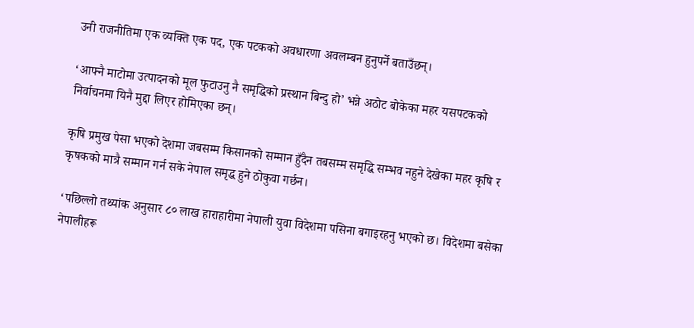उनी राजनीतिमा एक व्यक्ति एक पद, एक पटकको अवधारणा अवलम्बन हुनुपर्ने बताउँछन्।

‘आफ्नै माटोमा उत्पादनको मूल फुटाउनु नै समृद्धिको प्रस्थान बिन्दु हो’ भन्ने अठोट बोकेका महर यसपटकको निर्वाचनमा यिनै मुद्दा लिएर होमिएका छन्।

कृषि प्रमुख पेसा भएको देशमा जबसम्म किसानको सम्मान हुँदैन तबसम्म समृद्धि सम्भव नहुने देखेका महर कृषि र कृषकको मात्रै सम्मान गर्न सके नेपाल समृद्ध हुने ठोकुवा गर्छन।

‘पछिल्लो तथ्यांक अनुसार ८० लाख हाराहारीमा नेपाली युवा विदेशमा पसिना बगाइरहनु भएको छ। विदेशमा बसेका नेपालीहरू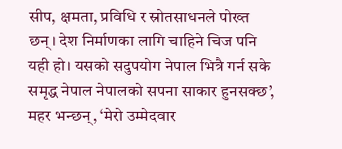सीप, क्षमता, प्रविधि र स्रोतसाधनले पोख्त छन्। देश निर्माणका लागि चाहिने चिज पनि यही हो। यसको सदुपयोग नेपाल भित्रै गर्न सके समृद्ध नेपाल नेपालको सपना साकार हुनसक्छ’, महर भन्छन्, ‘मेरो उम्मेदवार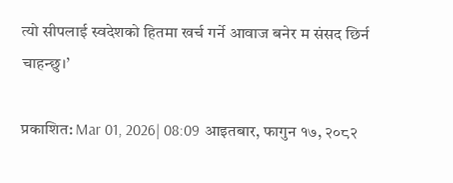त्यो सीपलाई स्वदेशको हितमा खर्च गर्ने आवाज बनेर म संसद छिर्न चाहन्छु।’

प्रकाशित: Mar 01, 2026| 08:09 आइतबार, फागुन १७, २०८२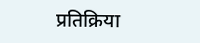प्रतिक्रिया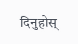दिनुहोस्